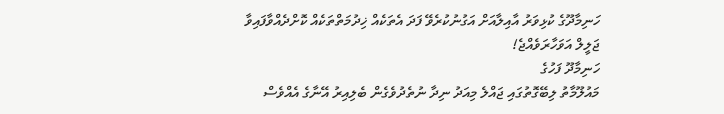ހަނިމާދޫގެ ކުޅިވަރު އާއިލާއަށް އަގުނުކުރެވޭ ފަދަ އެތަކެއް ޚިދުމަތްތަކެއް ކޮށްދެއްވާފައިވާ ޖަލީލް އަވަހާރަވެއްޖެ!
ހަނިމާދޫ ފަހުގެ
މައުލޫމާތު ލިބޭގޮތުގައި ޖައްލެ މިއަދު ނިދާ ނުތެދުވެގެން ބެލިއިރު އޭނާގެ އެއްވެސް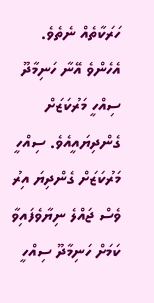ހަރަކާތެއް ނެތެވެ. އެހެންވެ އޭނާ ހަނިމާދޫ ސިއްހީ މަރުކަޒަށް ގެންދިޔައީއެވެ. ސިއްހީ މަރުކަޒަށް ގެންދިޔަ އިރު ވެސް ޖައްލެ ނިޔާވެފައިވާ ކަމަށް ހަނިމާދޫ ސިއްހީ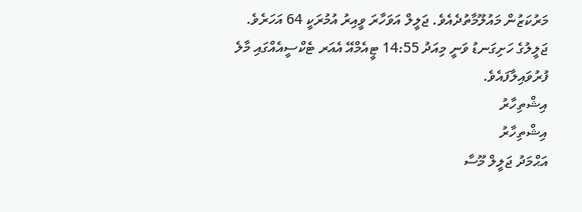މަރުކަޒުން މައުލޫމާތުދެއެވެ. ޖަލީލް އަވަހާރަ ވީއިރު އުމުރަކީ 64 އަހަރެވެ.
ޖަލީލުގެ ހަށިގަނޑު ވަނީ މިއަދު 14:55 ޓީއެމްއޭ އެއަރ ޓެކްސީއެއްގައި މާލެ ފުރުވައިލާފައެވެ.
އިޝްތިހާރު
އިޝްތިހާރު
އަޙްމަދު ޖަލީލް މޫސާ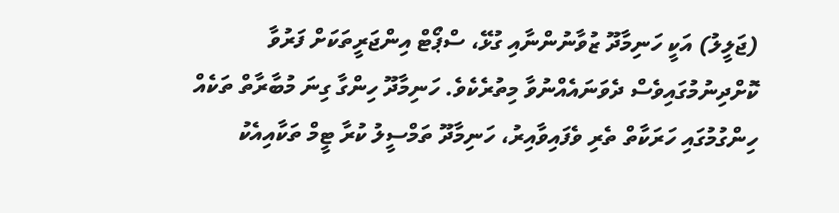(ޖަލީލު) އަކީ ހަނިމާދޫ ޒުވާނުންނާއި ގުޅޭ، ސްޕޯޓް އިންޖަރީތަކަށް ފަރުވާ ކޮށްދިނުމުގައިވެސް ދެވަނައެއްނުވާ މިތުރެކެވެ. ހަނިމާދޫ ހިންގާ ގިނަ މުބާރާތް ތަކެއް ހިންގުމުގައި ހަރަކާތް ތެރި ވެފައިވާއިރު، ހަނިމާދޫ ތަމްސީލު ކުރާ ޓީމް ތަކާއިއެކު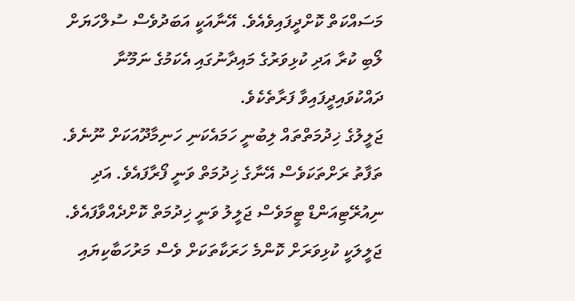މަސައްކަތް ކޮށްދީފައިވެއެވެ. އޭނާއަކީ އަބަދުވެސް ސުލްހަޔަށް ލޯބި ކުރާ އަދި ކުޅިވަރުގެ މައިދާނުގައި އެކަމުގެ ނަމޫނާ ދައްކުވައިދީފައިވާ ފަރާތެކެވެ.
ޖަލީލުގެ ޚިދުމަތްތައް ލިބުނީ ހަމައެކަނި ހަނިމާދޫއަކަށް ނޫނެވެ. ތަފާތު ރަށްތަކަވެސް އޭނާގެ ޚިދުމަތް ވަނީ ފޯރާފައެވެ. އަދި ނިއުރޭޓިއަންޑް ޓީމަވެސް ޖަލީލު ވަނީ ޚިދުމަތް ކޮށްދެއްވާފައެވެ.
ޖަލީލަކީ ކުޅިވަރަށް ކޮންމެ ހަރަކާތަކަށް ވެސް މަރުހަބާކިޔައި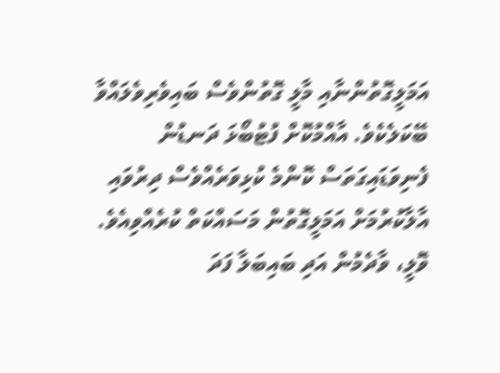އަމަލީގޮތުންނާއި މާލީ ގޮތުންވެސް ބައިވެރިވެލައްވާ ބޭކަލެކެވެ. އާއްމުކޮށް ފުޓުބޯޅަ ދަނޑުން ފެނިވަޑައިގަތަސް ކޮންމެ ކުޅިވަރެއްވެސް ދިރުވައި އާލާކުރުމަށް އަމަލީގޮތުން މަސައްކަތް ކުރެއްވިއެވެ. ވޮލީ، ވާދެމުން އަދި ބައިބަލާ ފަދަ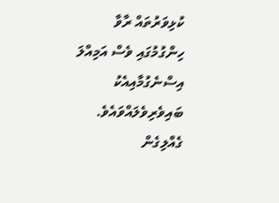ކުޅިވަރުތައް ރާވާ ހިންގުމުގައި ވެސް އަމިއްލަ އިސްނެގުމާއިއެކު ބައިވެރިވެލައްވައެވެ.
ގެއްލިގެން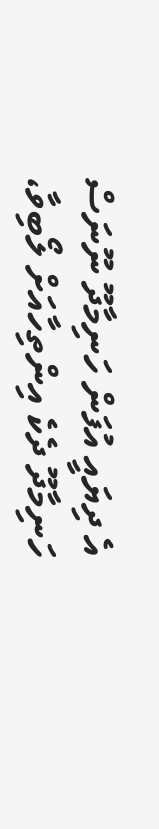އެ ދިޔައީ އުފަން ހަނިމާދޫ ނޫނަސް ހަނިމާދޫ ދެކެ އިންތިހާއަށް ލޯބިވާ،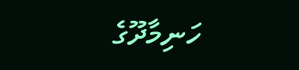ހަނިމާދޫގެ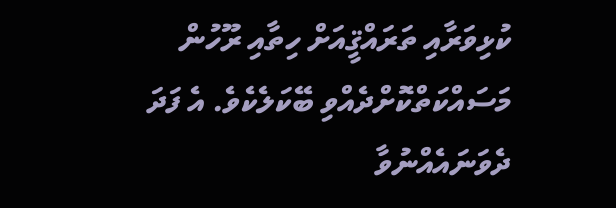ކުޅިވަރާއި ތަރައްޤީއަށް ހިތާއި ރޫހުން މަސައްކަތްކޮށްދެއްވި ބޭކަލެކެވެ. އެ ފަދަ ދެވަނައެއްނުވާ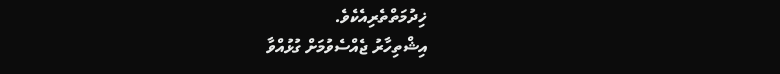ޚިދުމަތްތެރިއެކެވެ.
އިޝްތިހާރު ޖެއްސެވުމަށް ގުޅުއްވާ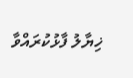ޚިޔާލު ފާޅުކުރައްވާ